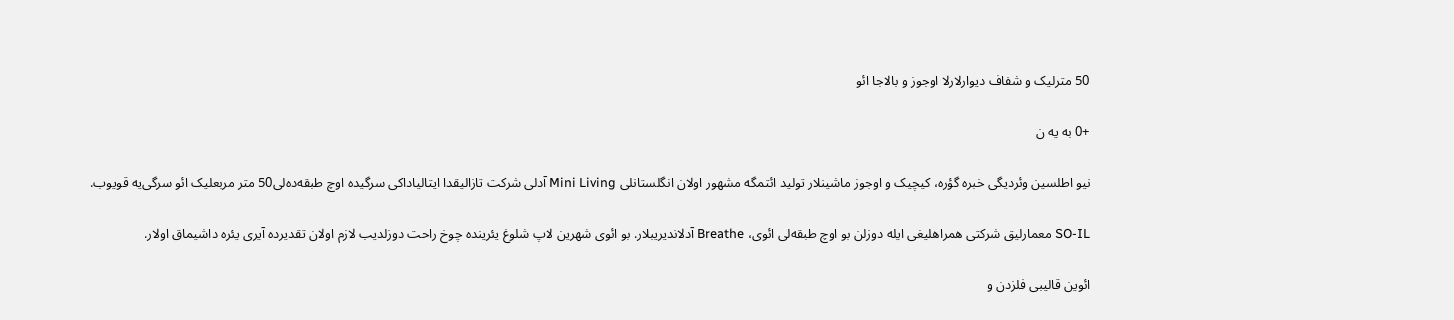50 مترلیک و شفاف دیوارلارلا اوجوز و بالاجا ائو

+0 به یه ن

نیو اطلسین وئردیگی خبره گؤره، کیچیک و اوجوز ماشینلار تولید ائتمگه مشهور اولان انگلستانلی Mini Living آدلی شرکت تازالیقدا ایتالیاداکی سرگیده اوچ طبقه‌ده‌لی50 متر مربعلیک ائو سرگی‌یه قویوب.

SO-IL معمارلیق شرکتی همراهلیغی ایله دوزلن بو اوچ طبقه‌لی ائوی، Breathe آدلاندیریبلار. بو ائوی شهرین لاپ شلوغ یئرینده چوخ راحت دوزلدیب لازم اولان تقدیرده آیری یئره داشیماق اولار.

ائوین قالیبی فلزدن و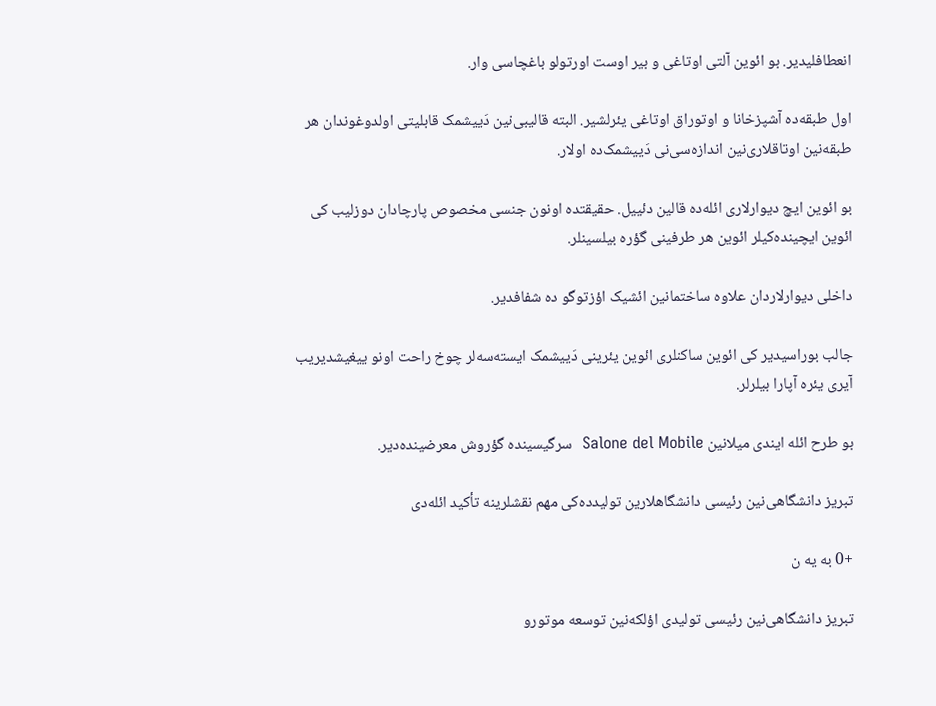انعطافلیدیر. بو ائوین آلتی اوتاغی و بیر اوست اورتولو باغچاسی وار.

اول طبقه‌ده آشپزخانا و اوتوراق اوتاغی یئرلشیر. البته قالیبی‌نین دَییشمک قابلیتی اولدوغوندان هر طبقه‌نین اوتاقلاری‌نین اندازه‌سی‌نی دَییشمک‌ده اولار.

بو ائوین ایچ دیوارلاری ائله‌ده قالین دئییل. حقیقتده اونون جنسی مخصوص پارچادان دوزلیب کی ائوین ایچینده‌کیلر ائوین هر طرفینی گؤره بیلسینلر.

داخلی دیوارلاردان علاوه ساختمانین ائشیک اؤزتوگو ده شفافدیر.

جالب بوراسیدیر کی ائوین ساکنلری ائوین یئرینی دَییشمک ایسته‌سه‌لر چوخ راحت اونو ییغیشدیریب آیری یئره آپارا بیلرلر.

بو طرح ائله ایندی میلانین Salone del Mobile  سرگیسینده گؤروش معرضینده‌دیر.

تبریز دانشگاهی‌نین رئیسی دانشگاهلارین تولیدده‌کی مهم نقشلرینه تأکید ائله‌دی

+0 به یه ن

تبریز دانشگاهی‌نین رئیسی تولیدی اؤلکه‌نین توسعه موتورو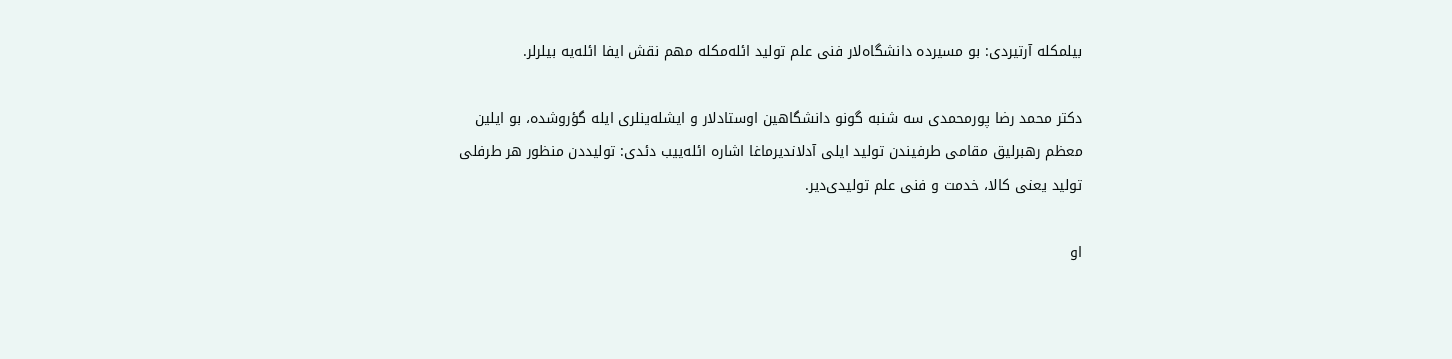بیلمکله آرتیردی: بو مسیرده دانشگاه‌لار فنی علم تولید ائله‌مکله مهم نقش ایفا ائله‌یه بیلرلر.

دکتر محمد رضا پورمحمدی سه شنبه گونو دانشگاهین اوستادلار و ایشله‌ینلری ایله گؤروشده، بو ایلین معظم رهبرلیق مقامی طرفیندن تولید ایلی آدلاندیرماغا اشاره ائله‌ییب دئدی: تولیددن منظور هر طرفلی تولید یعنی کالا، خدمت و فنی علم تولیدی‌دیر.

او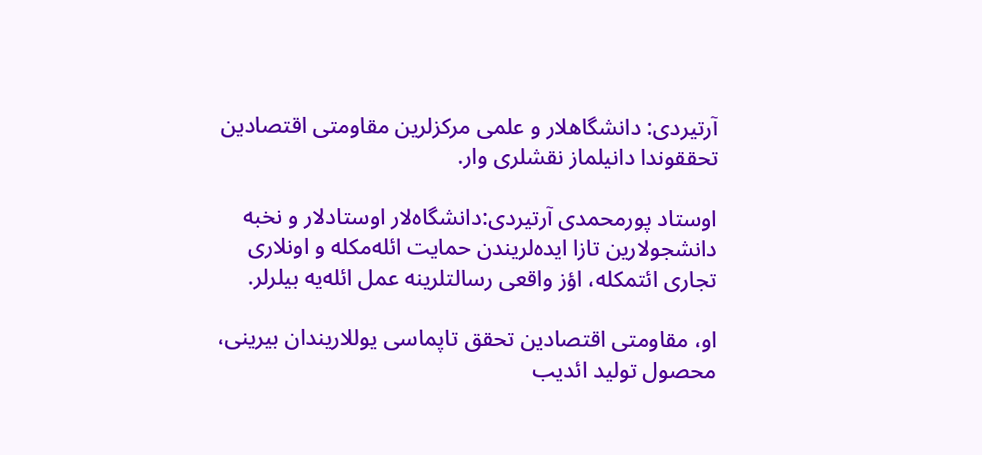آرتیردی: دانشگاهلار و علمی مرکزلرین مقاومتی اقتصادین تحققوندا دانیلماز نقشلری وار.

اوستاد پورمحمدی آرتیردی:دانشگاه‌لار اوستادلار و نخبه دانشجولارین تازا ایده‌لریندن حمایت ائله‌مکله و اونلاری تجاری ائتمکله، اؤز واقعی رسالتلرینه عمل ائله‌یه بیلرلر.

او، مقاومتی اقتصادین تحقق تاپماسی یوللاریندان بیرینی، محصول تولید ائدیب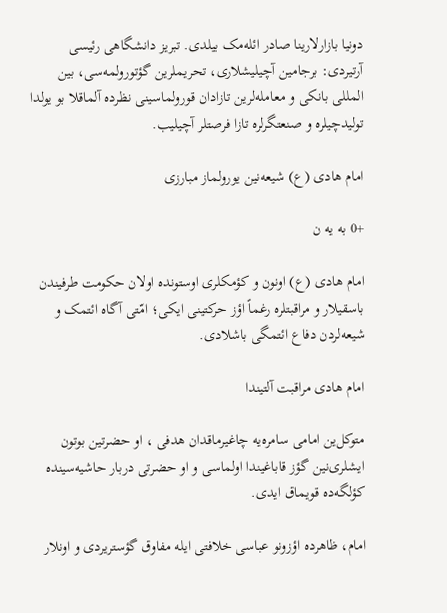دونیا بازارلارینا صادر ائله‌مک بیلدی. تبریز دانشگاهی رئیسی آرتیردی: برجامین آچیلیشلاری، تحریملرین گؤتورولمه‌سی، بین المللی بانکی و معامله‌لرین تازادان قورولماسینی نظرده آلماقلا بو یولدا تولیدچیلره و صنعتگرلره تازا فرصتلر آچیلیب.

امام هادی (ع) شیعه‌نین یورولماز مبارزی

+0 به یه ن

امام هادی (ع) اونون و کؤمکلری‌ اوستونده اولان حکومت طرفیندن باسقیلار و مراقبتلره رغماً اؤز حرکتینی ایکی؛ امّتی آگاه ائتمک و شیعه‌لردن دفاع ائتمگی باشلادی.

امام هادی مراقبت آلتیندا

متوکل‌ین امامی سامره‌یه چاغیرماقدان هدفی ، او حضرتین بوتون ایشلری‌نین گؤز قاباغیندا اولماسی و او حضرتی دربار حاشیه‌سینده کؤلگه‌ده قویماق ایدی.

امام، ظاهرده اؤزونو عباسی خلافتی‌ ایله مفاوق گؤستریردی و اونلار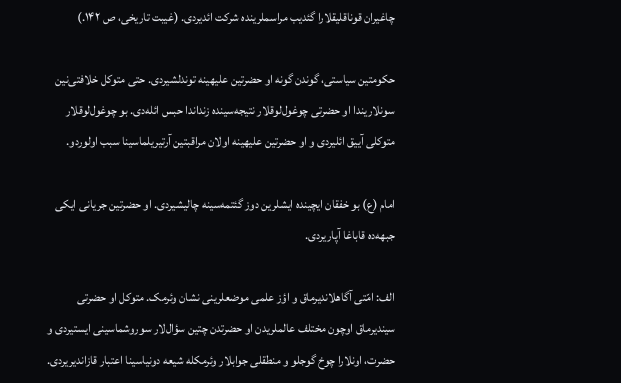چاغیران قوناقلیقلارا گئدیب مراسملرینده شرکت ائدیردی. (غیبت تاریخی، ص ۱۴۲.)

حکومتین سیاستی، گوندن گونه او حضرتین علیهینه توندلشیردی. حتی متوکل خلافتی‌نین سونلاریندا او حضرتی چوغول‌لوقلار نتیجه‌سینده زنداندا حبس ائله‌دی. بو چوغو‌ل‌لوقلار متوکلی آییق ائلیردی و او حضرتین علیهینه اولان مراقبتین آرتیریلماسینا سبب اولوردو.

امام (ع) بو خفقان ایچینده ایشلرین دوز گئتمه‌سینه چالیشیردی. او حضرتین جریانی ایکی جبهه‌ده قاباغا آپاریردی.

الف: امّتی آگاهلاندیرماق و اؤز علمی موضعلرینی نشان وئرمک. متوکل او حضرتی سیندیرماق اوچون مختلف عالملریدن او حضرتدن چتین سؤال‌لار سوروشماسینی ایستیردی و حضرت، اونلارا چوخ گوجلو و منطقلی جوابلار وئرمکله شیعه‌ دونیاسینا اعتبار قازاندیریردی.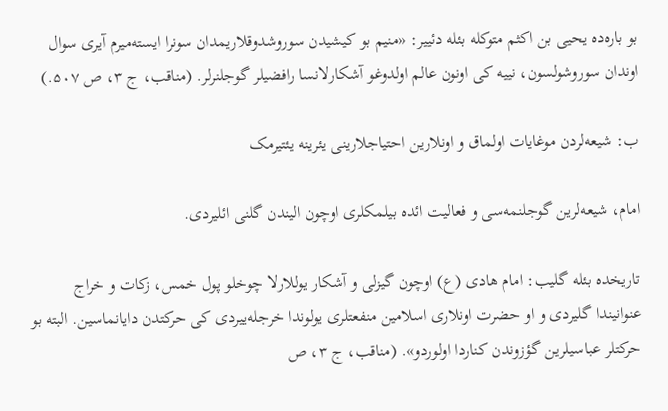بو باره‌ده یحیی بن اکثم متوکله بئله دئییر: «منیم بو کیشیدن سوروشدوقلاریمدان سونرا ایسته‌میرم آیری سوال اوندان سوروشولسون، نییه کی اونون عالم اولدوغو آشکارلانسا رافضیلر گوجلنرلر. (مناقب، ج ۳، ص ۵۰۷.)

ب: شیعه‌لردن موغایات اولماق و اونلارین احتیاجلارینی یئرینه یئتیرمک

امام، شیعه‌لرین گوجلنمه‌سی و فعالیت ائده بیلمکلری اوچون الیندن گلنی ائلیردی.

تاریخده بئله گلیب: امام هادی (ع) اوچون گیزلی و آشکار یوللارلا چوخلو پول خمس، زکات و خراج عنوانیندا گلیردی و او حضرت اونلاری اسلامین منفعتلری یولوندا خرجله‌ییردی کی حرکتدن دایانماسین. البته بو حرکتلر عباسیلرین گؤزوندن کناردا اولوردو». (مناقب، ج ۳، ص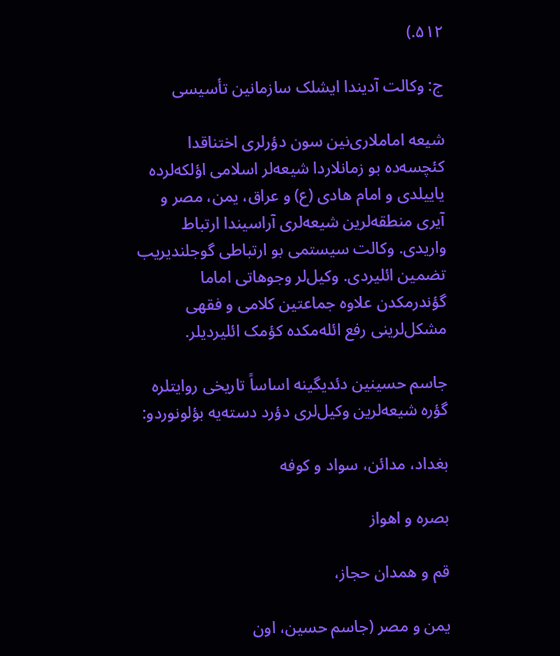۵۱۲.)

ج: وکالت آدیندا ایشلک سازمانین تأسیسی

شیعه اماملاری‌نین سون دؤرلری اختناقدا کئچسه‌ده بو زمانلاردا شیعه‌لر اسلامی اؤلکه‌لرده یاییلدی و امام هادی (ع) و عراق، یمن، مصر و آیری منطقه‌لرین شیعه‌لری آراسیندا ارتباط واریدی. وکالت سیستمی بو ارتباطی گوجلندیریب تضمین ائلیردی. وکیل‌لر وجوهاتی اماما گؤندرمکدن علاوه جماعتین کلامی و فقهی مشکل‌لرینی رفع ائله‌مکده کؤمک ائلیردیلر.

جاسم حسینین دئدیگینه اساساً تاریخی روایتلره گؤره شیعه‌لرین وکیل‌لری دؤرد دسته‌یه بؤلونوردو:

بغداد، مدائن، سواد و کوفه

بصره و اهواز

قم و همدان حجاز،

یمن و مصر (جاسم حسین، اون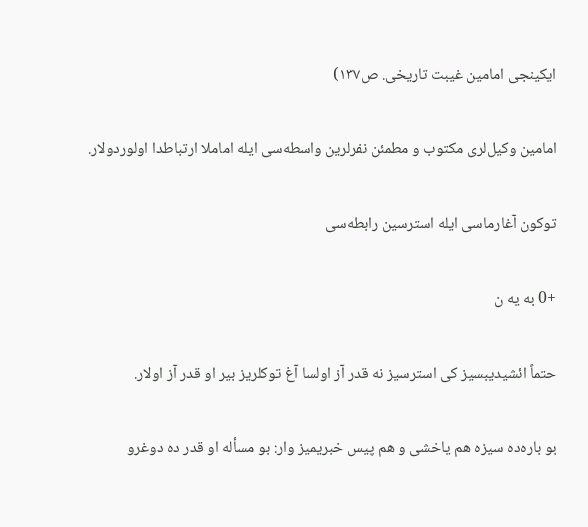ایکینجی امامین غیبت تاریخی. ص۱۳۷)

امامین وکیل‌لری مکتوب و مطمئن نفرلرین واسطه‌سی ایله اماملا ارتباطدا اولوردولار.

توکون آغارماسی ایله استرسین رابطه‌سی

+0 به یه ن

حتماً ائشیدیبسیز کی استرسیز نه قدر آز اولسا آغ توکلریز بیر او قدر آز اولار.

بو باره‌ده سیزه هم یاخشی و هم پیس خبریمیز وار: بو مسأله او قدر ده دوغرو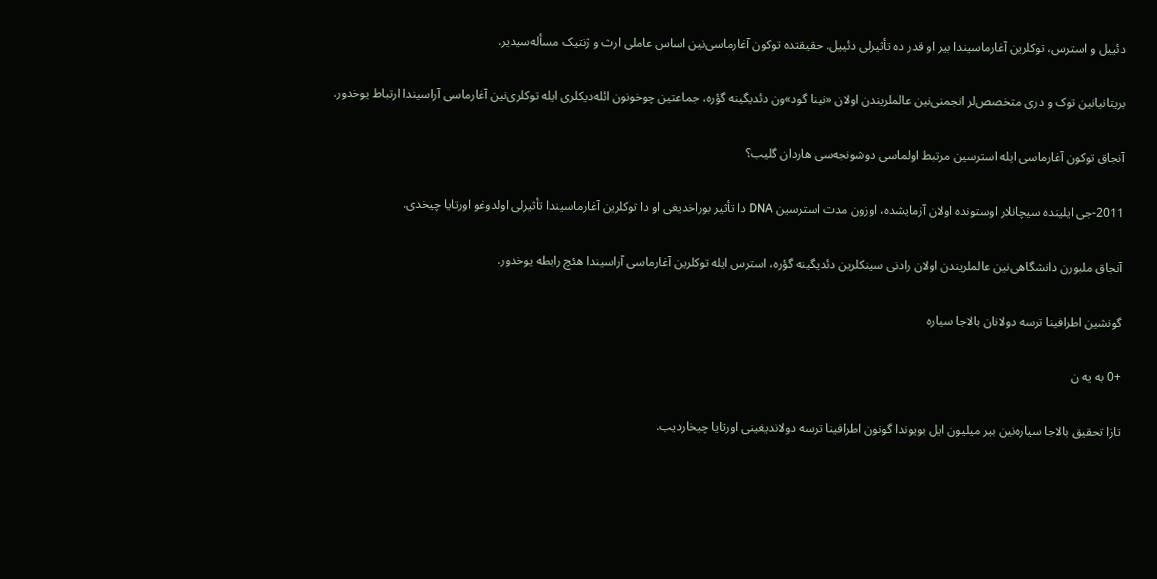دئییل و استرس، توکلرین آغارماسیندا بیر او قدر ده تأثیرلی دئییل. حقیقتده توکون آغارماسی‌نین اساس عاملی ارث و ژنتیک مسأله‌سیدیر.

بریتانیانین توک و دری متخصص‌لر انجمنی‌نین عالملریندن اولان «نینا گود»ون دئدیگینه گؤره، جماعتین چوخونون ائله‌دیکلری ایله توکلری‌نین آغارماسی آراسیندا ارتباط یوخدور.

آنجاق توکون آغارماسی ایله استرسین مرتبط اولماسی دوشونجه‌سی هاردان گلیب؟

2011-جی ایلینده سیچانلار اوستونده اولان آزمایشده، اوزون مدت استرسین DNA دا تأثیر بوراخدیغی او دا توکلرین آغارماسیندا تأثیرلی اولدوغو اورتایا چیخدی.

آنجاق ملبورن دانشگاهی‌نین عالملریندن اولان رادنی سینکلرین دئدیگینه گؤره، استرس ایله توکلرین آغارماسی آراسیندا هئچ رابطه یوخدور.

گونشین اطرافینا ترسه دولانان بالاجا سیاره

+0 به یه ن

تازا تحقیق بالاجا سیاره‌نین بیر میلیون ایل بویوندا گونون اطرافینا ترسه دولاندیغینی اورتایا چیخاردیب.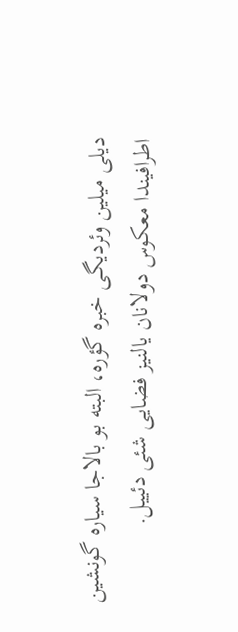دیلی میلین وئردیگی خبره گؤره، البته بو بالاجا سیاره گونشین اطرافیندا معکوس دولانان یالنیز فضایی شئی دئییل.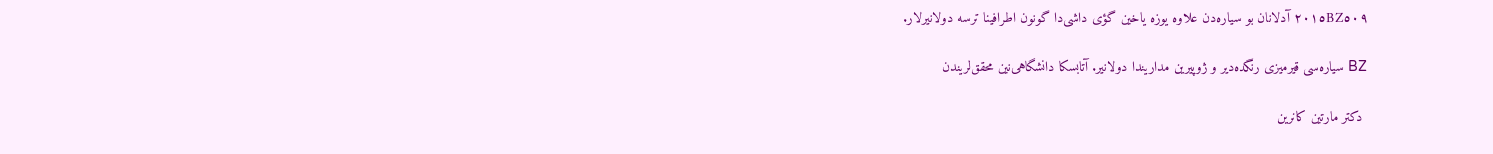٢٠١٥BZ٥٠٩ آدلانان بو سیاره‌دن علاوه یوزه یاخین گؤی داشی‌دا گونون اطرافینا ترسه دولانیرلار.

BZ سیاره‌سی قیرمیزی رنگده‌دیر و ژوپیرین مداریندا دولانیر. آتابسکا دانشگاهی‌نین محقق‌لریندن

 دکتر مارتین کانرین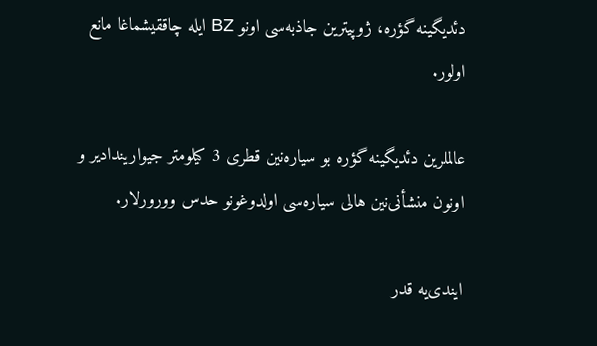دئدیگینه گؤره، ژوپیترین جاذبه‌سی اونو BZ ایله چاققیشماغا مانع اولور.

عالملرین دئدیگینه گؤره بو سیاره‌نین قطری 3 کیلومتر جیواریندادیر و اونون منشأنی‌نین هالی سیاره‌سی اولدوغونو حدس وورورلار.

ایندی‌یه قدر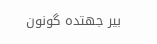بیر جهتده گونون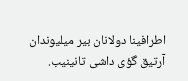اطرافینا دولانان بیر میلیوندان آرتیق گؤی داشی تانینیب.